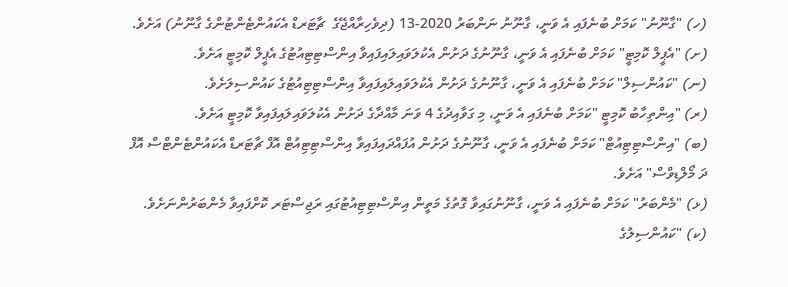(ހ) "ގާނޫނު" ކަމަށް ބުނެފައި އެ ވަނީ، ގާނޫނު ނަންބަރު 2020-13 (ދިވެހިރާއްޖޭގެ  ޗާޓަރޑް އެކައުންޓެންޓުންގެ ގާނޫނު) އަށެވެ.
(ށ) "އެޕީލް ކޮމިޓީ" ކަމަށް ބުނެފައި އެ ވަނީ، ގާނޫނުގެ ދަށުން އެކުލަވައިލައިފައިވާ އިންސްޓިޓިއުޓުގެ އެޕީލް ކޮމިޓީ އަށެވެ.
(ނ) "ކައުންސިލް" ކަމަށް ބުނެފައި އެ ވަނީ، ގާނޫނުގެ ދަށުން އެކުލަވައިލައިފައިވާ އިންސްޓިޓިއުޓުގެ ކައުންސިލަށެވެ.
(ރ) "އިންތިހާބު ކޮމިޓީ "ކަމަށް ބުނެފައި އެ ވަނީ، މި ގަވާއިދުގެ 4 ވަނަ މާއްދާގެ ދަށުން އެކުލަވައިލައިފައިވާ ކޮމިޓީ އަށެވެ.
(ބ) "އިންސްޓިޓިއުޓް" ކަމަށް ބުނެފައި އެ ވަނީ، ގާނޫނުގެ ދަށުން އުފައްދައިފައިވާ އިންސްޓިޓިއުޓް އޮފް ޗާޓަރޑް އެކައުންޓެންޓްސް އޮފް ދަ މޯލްޑިވްސް" އަށެވެ.
(ޅ) "މެންބަރު" ކަމަށް ބުނެފައި އެ ވަނީ، ގާނޫނުގައިވާ ގޮތުގެ މަތީން އިންސްޓިޓިއުޓުގައި ރަޖިސްޓަރ ކޮށްފައިވާ މެންބަރުންނަށެވެ.
(ކ) "ކައުންސިލުގެ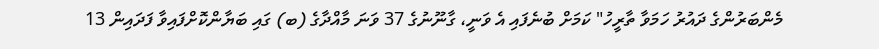މެންބަރުންގެ ދައުރު ހަމަވާ ތާރީހު" ކަމަށް ބުނެފައި އެ ވަނީ، ގާނޫނުގެ 37 ވަނަ މާއްދާގެ (ބ) ގައި ބަޔާންކޮށްފައިވާ ފަދައިން 13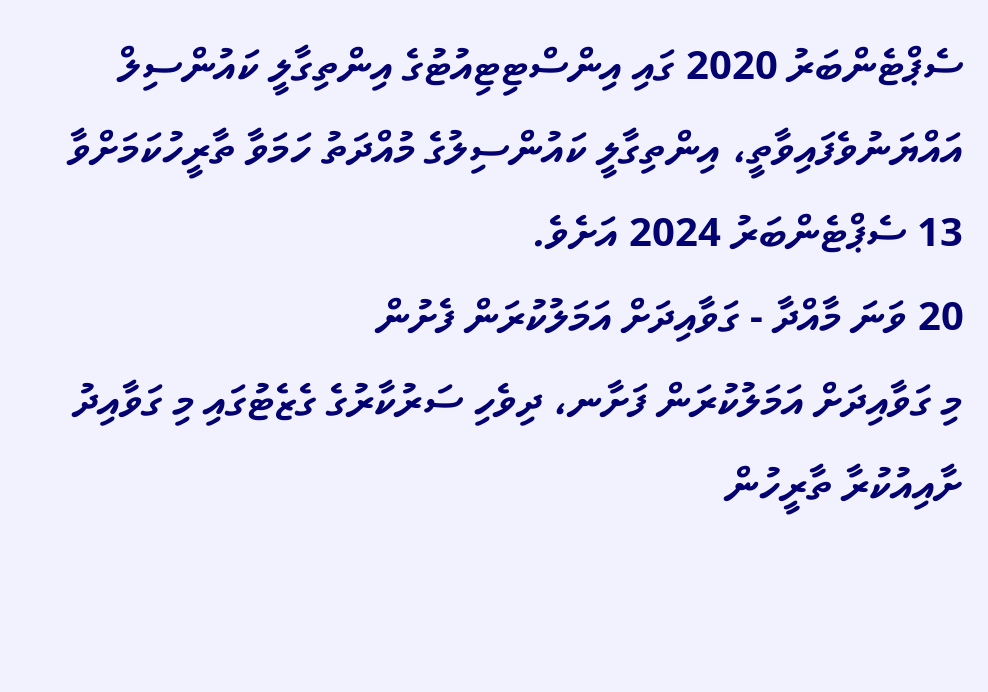ސެޕްޓެންބަރު 2020 ގައި އިންސްޓިޓިއުޓުގެ އިންތިގާލީ ކައުންސިލް އައްޔަނުވެފައިވާތީ، އިންތިގާލީ ކައުންސިލުގެ މުއްދަތު ހަމަވާ ތާރީހުކަމަށްވާ 13 ސެޕްޓެންބަރު 2024 އަށެވެ.
20 ވަނަ މާއްދާ - ގަވާއިދަށް އަމަލުކުރަން ފެށުން
މި ގަވާއިދަށް އަމަލުކުރަން ފަށާނ، ދިވެހި ސަރުކާރުގެ ގެޒެޓުގައި މި ގަވާއިދު ށާއިއުކުރާ ތާރީހުން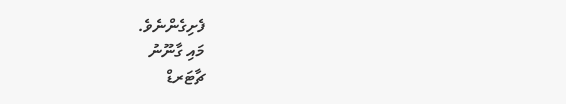ފެށިގެންނެވެ.
މައި ގާނޫނު
ޗާޓަރޑް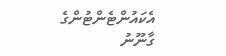އެކައުންޓެންޓުންގެ ގާނޫނު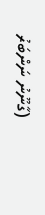(ގާނޫނު ނަންބަރު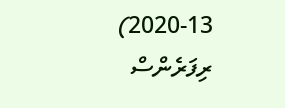2020-13)
ރިފަރެންސް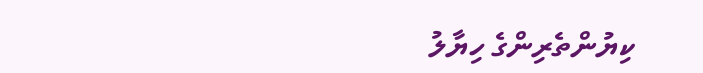ކިޔުންތެރިންގެ ހިޔާލު